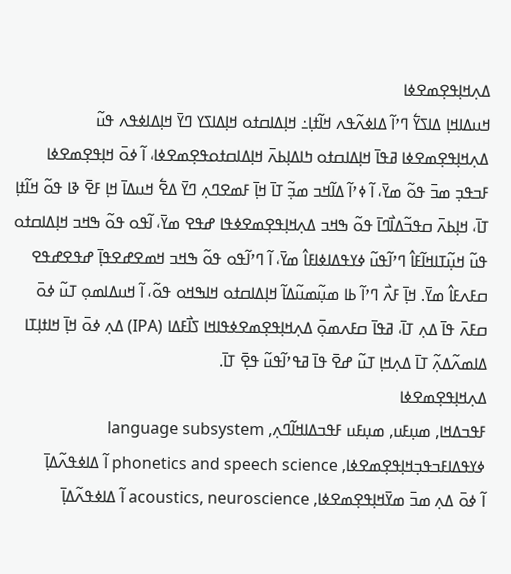ߡߍ߲ߞߊ߲ߟߐ߲ߘߐߦߊ
ߞߎߡߊߞߊ߲ ߡߊߖߌ߱ ߣߴߊ߬ ߡߊߦߍ߬ߟߍ ߞߊ߬ߙߊ߲߸ ߞߊ߲ߡߊߛߙߋ ߞߊ߲ߡߊߖߌ ߣߌ߫ ߞߊ߲ߡߊߦߟߍ ߟߎ߬
ߡߍ߲ߞߊ߲ߟߐ߲ߘߐߦߊ ߥߟߊ߫ ߞߊ߲ߡߊߛߙߋ ߤߊߡߊ߲ߕߍ߫ ߞߊ߲ߡߊߛߙߋߟߐ߲ߘߐߦߊ، ߊ߬ ߦߋ߫ ߞߊ߲ߟߐ߲ߘߐߦߊ ߓߏߟߏ߲ ߘߏ߫ ߟߋ߬ ߘߌ߫، ߊ߬ ߦߴߊ߬ ߡߊ߬ߞߏ ߘߏ߲߬ ߠߊ߫ ߞߊ߲߫ ߓߘߐߣߍ߲ ߣߌ߫ ߡߐ߱ ߞߎߡߊ߫ ߞߊ߲ ߓߐ߫ ߢߊ ߟߋ߬ ߞߊ߬ߙߊ߲ ߠߊ߫، ߞߊ߲ߕߍ߫ ߛߟߏ߬ߡߊ߯ߣߊ߫ ߟߋ߬ ߒߞߏ ߡߍ߲ߞߊ߲ߟߐ߲ߘߐߦߟߊ ߝߟߐ ߘߌ߫، ߊ߬ߟߋ ߟߋ߬ ߒߞߏ ߞߊ߲ߡߊߛߙߋ ߟߎ߬ ߞߎ߲߬ߠߊߞߊ߬ߓߊ߮ ߣߴߊ߬ߟߎ߬ ߦߌߟߡߊߦߊߓߊ߮ ߘߌ߫، ߊ߬ ߣߴߊ߬ߟߋ ߟߋ߬ ߒߞߏ ߞߘߐߝߐߟߊ߲߫ ߝߟߐߝߟߐ ߛߓߍߓߊ߮ ߘߌ߫. ߞߊ߲߫ ߓߍ߯ ߣߴߊ߬ ߕߊ ߘߎ߲߬ߘߎ߬ߡߊ߬ ߞߊ߲ߡߊߛߙߋ ߞߊߒߞߋ ߟߋ߬، ߊ߬ ߞߎߡߊߘߋ߲ ߠߎ߬ ߦߋ߫ ߛߓߍ߫ ߟߊ߫ ߡߍ߲ ߠߊ߫، ߥߟߊ߫ ߛߓߍߘߋ߲߫ ߡߍ߲ߞߊ߲ߟߐ߲ߘߐߦߟߊߞߊ ߖߊ߯ߓߡߊ (IPA) ߡߍ߲ ߦߋ߫ ߞߊ߲߫ ߞߊߙߊ߲ߠߊ ߡߊߘߍ߬ߡߍ߲߬ ߠߊ߫ ߡߍ߲ߞߊ߲ ߠߎ߬ ߝߐ߫ ߟߊ߫ ߥߟߴߊ߬ߟߎ߬ ߟߐ߲߫ ߠߊ߫.
ߡߍ߲ߞߊ߲ߟߐ߲ߘߐߦߊ
ߓߟߏߡߞߊ, ߘߎ߲ߓߎ, ߘߎ߲ߓߎ ߓߟߏߡߊߞߊ߬ߣߍ߲, language subsystem
ߦߌߟߡߊߓߏߟߏ߲ߞߊ߲ߟߐ߲ߘߐߦߊ, phonetics and speech science ߊ߬ ߡߊߦߟߍ߬ߡߊ߲߫
ߊ߬ ߦߋ߫ ߡߍ߲ ߘߏ߫ ߘߌ߫ߞߊ߲ߟߐ߲ߘߐߦߊ, acoustics, neuroscience ߊ߬ ߡߊߦߟߍ߬ߡߊ߲߫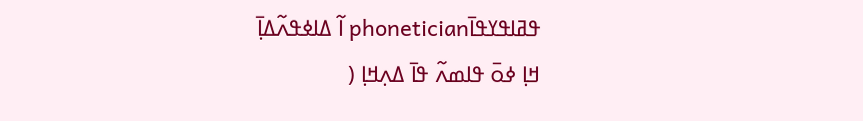ߟߥߊߟߌߟߊ߫phonetician ߊ߬ ߡߊߦߟߍ߬ߡߊ߲߫
ߞߊ߲ ߦߋ߫ ߟߊߘߍ߬ ߟߊ߫ ߡߍ߲ߞߊ߲ (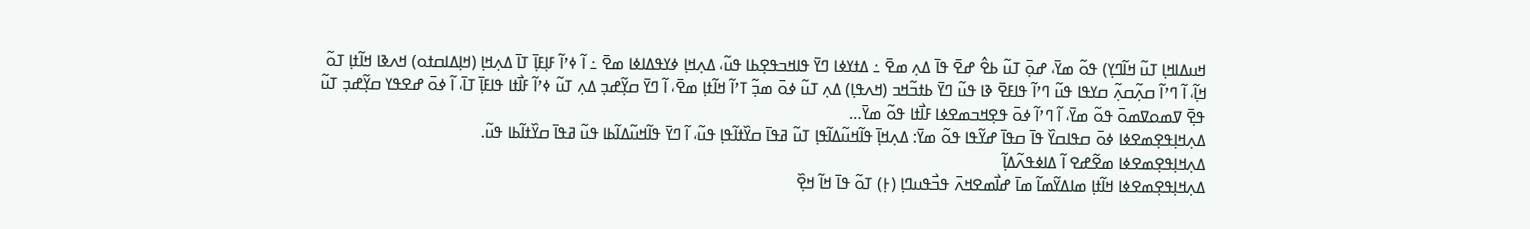ߞߎߡߊߞߊ߲ ߠߎ߬ ߞߊ߬ߣߌ߲) ߟߋ߬ ߘߌ߫، ߝߋ߲߫ ߠߎ߬ ߕߐ߮ ߝߐ߫ ߟߊ߫ ߡߍ߲ ߘߐ߫ ߸ ߡߙߌߦߊ ߣߌ߫ ߟߊߞߏߟߐ߲ߕߊ ߟߎ߬، ߡߍ߲ߞߊ߲ ߦߌߟߡߊߦߊ ߘߐ߫ ߸ ߊ߬ ߦߴߊ߬ ߓߊ߲ߓߊ߲߫ ߠߊ߫ ߡߍ߲ߞߊ߲ (ߞߊ߲ߡߊߛߙߋ) ߞߍߢߊ ߞߊ߬ߙߊ߲ ߠߋ߬ ߞߊ߲߬، ߊ߬ ߣߴߊ߬ ߛߍ߲߬ߛߍ߲߬ ߛߌߟߊ ߟߎ߬ ߣߴߊ߬ ߟߊߓߐ߫ ߢߊ ߟߎ߬ ߣߌ߫ ߕߙߏ߬ߞߏ (ߞߍߟߊ߲) ߡߍ߲ ߠߎ߬ ߦߋ߫ ߘߏ߲߬ ߠߴߊ߬ ߞߊ߬ߙߊ߲ ߘߐ߫، ߊ߬ ߣߌ߫ ߛߌ߲߬ߝߏ߲ ߡߍ߲ ߠߎ߬ ߦߴߊ߬ ߓߊ߯ߙߊ ߟߊߓߊ߲߫ ߠߊ߫، ߊ߬ ߦߋ߫ ߝߐߟߌ ߛߌ߲߬ߝߏ߲ ߠߎ߬ ߟߐ߲߫ ߜߘߋߜߘߋ߫ ߟߋ߬ ߘߌ߫، ߊ߬ ߣߴߊ߬ ߦߋ߫ ߟߐ߲ߞߏߘߐߦߊ ߓߊ߯ߙߊ ߟߋ߬ ߘߌ߫…
ߡߍ߲ߞߊ߲ߟߐ߲ߘߐߦߊ ߦߋ߫ ߛߟߊߛߌ߰ ߟߊ߫ ߛߟߊ߫ ߝߌ߬ߟߊ ߟߋ߬ ߘߌ߫: ߡߍ߲ߞߊ߲߫ ߟߊ߬ߞߎ߬ߡߊ߬ߟߊ߲ ߠߎ߬ ߥߟߊ߫ ߛߌ߰ߙߊ߬ߟߊ߲ ߟߎ߬، ߊ߬ ߣߌ߫ ߟߊ߬ߞߎ߬ߡߊ߬ߕߊ ߟߎ߬ ߥߟߊ߫ ߛߌ߰ߙߊ߬ߕߊ ߟߎ߬.
ߡߍ߲ߞߊ߲ߟߐ߲ߘߐߦߊ ߘߐ߬ߝߐ ߊ߬ ߡߊߦߟߍ߬ߡߊ߲߬
ߡߍ߲ߞߊ߲ߟߐ߲ߘߐߦߊ ߞߊ߬ߙߊ߲ ߘߊߡߌ߬ߘߊ߬ ߘߊ߫ ߝߊ߯ߘߐߞߍ߫ ߟߏ߯ߟߎߣߊ߲ (߅߲) ߠߋ߬ ߟߊ߫ ߞߊ߬ ߞߐ߲߰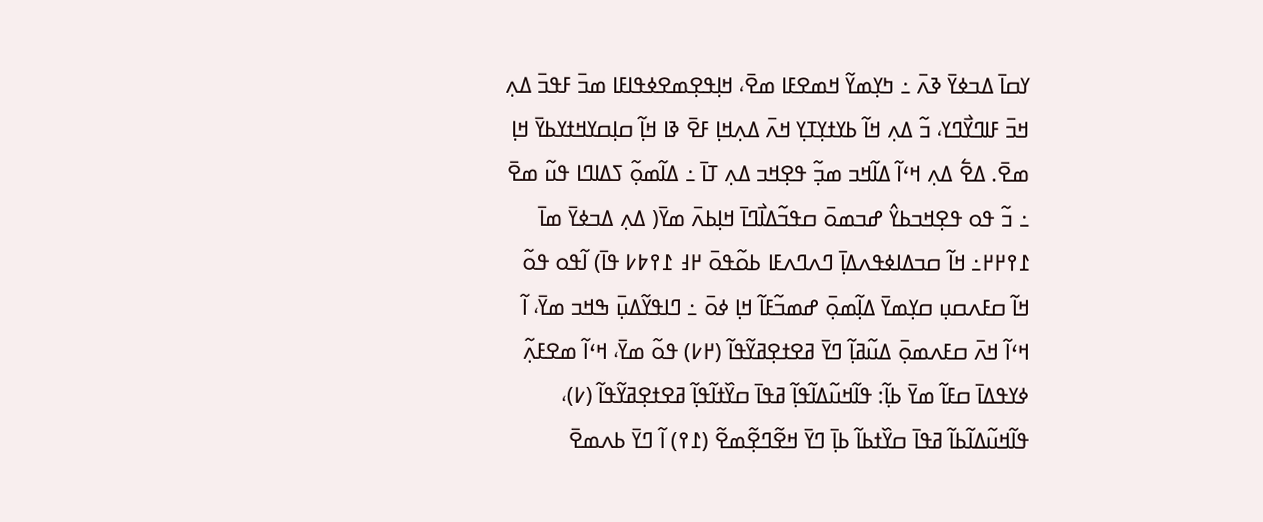ߌߛߊ߫ ߡߏߦߌ߫ ߢߍ߫ ߸ ߤߌ߲ߘߌ߬ ߞߘߐߓߊ ߘߐ߫، ߞߊ߲ߟߐ߲ߘߐߦߟߊߓߊ ߘߏ߫ ߓߟߏ߫ ߡߍ߲ ߞߏ߫ ߓߊߣߌ߯ߣߌ، ߏ߬ ߡߍ߲ ߞߊ߬ ߕߌߙߌ߲ߠߌ߲ ߞߍ߫ ߡߍ߲ߞߊ߲ ߓߐ߫ ߢߊ ߞߊ߲߬ ߛߊ߲ߛߌߞߙߌߕߌ߫ ߞߊ߲ ߘߐ߫. ߡߐ߱ ߡߍ߲ ߞߵߊ߬ ߡߊ߬ߞߏ ߘߏ߲߬ ߟߐ߲ߞߏ ߡߍ߲ ߠߊ߫ ߸ ߡߊ߬ߘߋ߲߬ ߖߡߊߣߊ ߟߎ߬ ߘߐ߫ ߸ ߏ߬ ߟߋ ߟߐ߲ߞߏߕߌ߮ ߝߏߘߋ߫ ߛߟߏ߬ߡߊ߯ߣߊ߫ ߞߊ߲ߕߍ߫ ߘߌ߫( ߡߍ߲ ߡߏߦߌ߫ ߘߊ߫ ߁߉߂߂߸ ߞߊ߬ ߛߏߡߊߦߟߍߡߊ߲߫ ߣߍߣߍߓߊ ߕߋ߬ߟߋ߫ ߂߃ ߁߉߈߇ ߟߊ߫) ߊ߬ߟߋ ߟߋ߬ ߞߊ߬ ߛߓߍߛߎ߲ ߛߌ߲ߘߌ߫ ߡߊ߲߬ߘߋ߲߫ ߝߘߏ߬ߓߊ߬ ߞߊ߲ ߦߋ߫ ߸ ߣߊߟߌ߬ߡߎ߲߫ ߒߞߏ ߘߌ߫، ߊ߬ ߞߵߊ߬ ߞߍ߫ ߛߓߍߘߋ߲߫ ߡߎ߬ߥߊ߲߬ ߣߌ߫ ߥߐߙߐ߲ߥߌ߬ߟߊ߬ (߂߇) ߟߋ߬ ߘߌ߫، ߞߵߊ߬ ߘߐߓߍ߲߬ ߦߌߟߡߊ߫ ߛߓߊ߬ ߘߌ߫ ߕߊ߲߬: ߟߊ߬ߞߎ߬ߡߊ߬ߟߊ߲߬ ߥߟߊ߫ ߛߌ߰ߙߊ߬ߟߊ߲߬ ߥߐߙߐ߲ߥߌ߬ߟߊ߬ (߇)، ߟߊ߬ߞߎ߬ߡߊ߬ߕߊ߬ ߥߟߊ߫ ߛߌ߰ߙߕߊ߬ ߕߊ߲߫ ߣߌ߫ ߞߐ߬ߣߐ߲߬ߘߐ߬ (߁߉) ߊ߬ ߣߌ߫ ߕߍߘߐ߫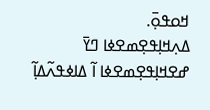ߞߋߟߋ߲߫.
ߡߍ߲ߞߊ߲ߟߐ߲ߘߐߦߊ ߣߌ߫ ߝߐߞߊ߲ߟߐ߲ߘߐߦߊ ߊ߬ ߡߊߦߟߍ߬ߡߊ߲߬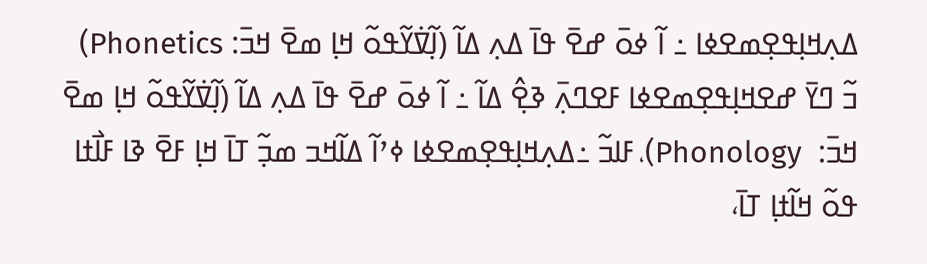ߡߍ߲ߞߊ߲ߟߐ߲ߘߐߦߊ ߸ ߊ߬ ߦߋ߫ ߝߐ߫ ߟߊ߫ ߡߍ߲ ߡߊ߬ (ߊ߲߬ߜ߭ߌ߬ߟߋ߬ ߞߊ߲ ߘߐ߫ ߞߏ߫: Phonetics) ߏ߬ ߣߌ߫ ߝߐߞߊ߲ߟߐ߲ߘߐߦߊ ߓߐߣߍ߲߫ ߢߐ߲߮ ߡߊ߬ ߸ ߊ߬ ߦߋ߫ ߝߐ߫ ߟߊ߫ ߡߍ߲ ߡߊ߬ (ߊ߲߬ߜ߭ߌ߬ߟߋ߬ ߞߊ߲ ߘߐ߫ ߞߏ߫:  Phonology)، ߓߊߏ߬ ߸ߡߍ߲ߞߊ߲ߟߐ߲ߘߐߦߊ ߦߴߊ߬ ߡߊ߬ߞߏ ߘߏ߲߬ ߠߊ߫ ߞߊ߲ ߓߐ߫ ߢߊ ߓߊ߯ߙߊ ߟߋ߬ ߞߊ߬ߙߊ߲ ߠߊ߫،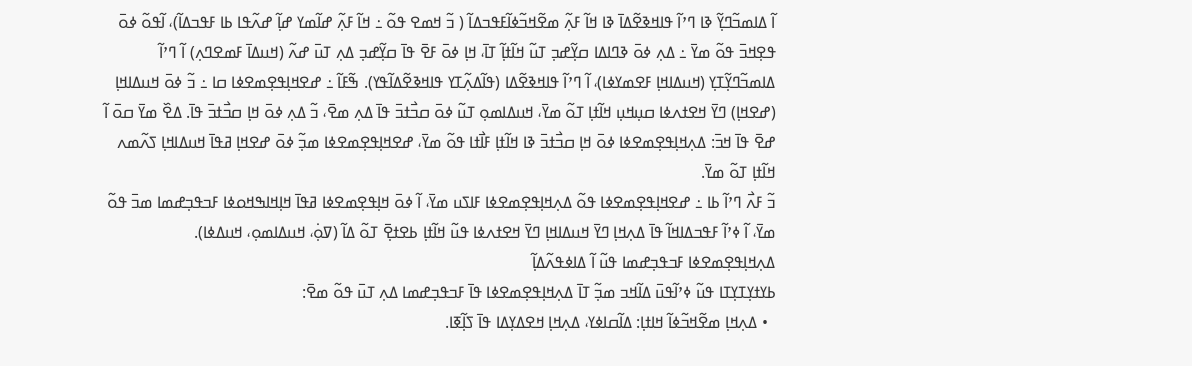ߊ߬ ߡߊߘߏ߬ߣߌ߲߬ ߢߊ ߣߴߊ߬ ߟߊߞߢߐ߬ߡߊ߫ ߢߊ ߞߊ߬ ߓߍ߲߬ ߘߐ߬ߞߏ߬ߦߊ߬ߓߟߏߡߊ߬ ( ߏ߬ ߞߘߐ ߟߋ߬ ߸ ߞߊ߬ ߓߍ߲߬ ߝߊ߬ߘߌ ߝߊ߲߬ ߝߍ߬ߟߊ ߕߊ ߓߟߏߡߊ߬)، ߊ߬ߟߋ߬ ߦߋ߫ ߟߐ߲ߞߏ߫ ߟߋ߬ ߘߌ߫ ߸ ߡߍ߲ ߦߋ߫ ߢߣߊߡߊ ߛߌ߲߬ߝߏ߲ ߠߎ߬ ߞߊ߬ߙߊ߲߬ ߠߊ߫، ߞߊ߲ ߦߋ߫ ߓߐ߫ ߟߊ߫ ߛߌ߲߬ߝߏ߲ ߡߍ߲ ߠߎ߫ ߝߍ߬ (ߞߎߡߊ߫ ߓߘߐߣߍ߲) ߊ߬ ߣߴߊ߬ ߡߊߘߏ߬ߣߌ߲߬ߠߌ߲ (ߞߎߡߊߞߊ߲ ߓߐߘߌߦߊ)، ߊ߬ ߣߴߊ߬ ߟߊߞߢߐ߬ߡߊ (ߟߊ߬ߡߍ߲߬ߠߌ ߟߊߞߢߐ߬ߡߊ߬ߟߌ). ߒ߬ߓߊ߬ ߸ ߝߐߞߊ߲ߟߐ߲ߘߐߦߊ ߛߊ ߸ ߏ߬ ߦߋ߫ ߞߎߡߊߞߊ߲ (ߝߐߞߊ߲) ߣߌ߫ ߞߐߙߍߦߊ ߛߎ߲ߞߎ߲ ߞߊ߬ߙߊ߲ ߠߋ߬ ߘߌ߫، ߞߎߡߊߘߋ߲ ߠߎ߬ ߦߋ߫ ߛߏ߯ߙߏ߫ ߟߊ߫ ߡߍ߲ ߘߐ߫، ߏ߬ ߡߍ߲ ߦߋ߫ ߞߊ߲ ߛߏ߯ߙߏ߫ ߟߊ߫. ߡߐ߰ ߘߌ߫ ߛߋ߫ ߊ߬ ߝߐ߫ ߟߊ߫ ߞߏ߫: ߡߍ߲ߞߊ߲ߟߐ߲ߘߐߦߊ ߦߋ߫ ߞߊ߲ ߛߏ߯ߙߏ߫ ߢߊ ߞߊ߬ߙߊ߲ ߓߊ߯ߙߊ ߟߋ߬ ߘߌ߫، ߝߐߞߊ߲ߟߐ߲ߘߐߦߊ ߘߏ߲߬ ߦߋ߫ ߝߐߞߊ߲ ߥߟߊ߫ ߞߎߡߊߞߊ߲ ߖߍ߬ߘߍ ߞߊ߬ߙߊ߲ ߠߋ߬ ߘߌ߫.
ߏ߬ ߓߍ߯ ߣߴߊ߬ ߕߊ ߸ ߝߐߞߊ߲ߟߐ߲ߘߐߦߊ ߟߋ߬ ߡߍ߲ߞߊ߲ߟߐ߲ߘߐߦߊ ߓߊߖߎ ߘߌ߫، ߊ߬ ߦߋ߫ ߞߊ߲ߟߐ߲ߘߐߦߊ ߥߟߊ߫ ߞߊ߲ߞߊߒߞߋߦߊ ߓߏߟߏ߲ߝߘߊ ߘߏ߫ ߟߋ߬ ߘߌ߫، ߊ߬ ߦߴߊ߬ ߓߟߏߡߊߞߊ߬ ߟߊ߫ ߡߍ߲ߞߊ߲ ߣߌ߫ ߞߎߡߊߞߊ߲ ߣߌ߫ ߞߐߙߍߦߊ ߟߎ߬ ߞߊ߬ߙߊ߲ ߕߐߙߐ߲߫ ߠߋ߬ ߡߊ߬ (ߜߋ߲߭، ߞߎߡߊߘߋ߲، ߞߎߡߦߊ).
ߡߍ߲ߞߊ߲ߟߐ߲ߘߐߦߊ ߓߏߟߏ߲ߝߘߊ ߟߎ߬ ߊ߬ ߡߊߦߟߍ߬ߡߊ߲߬
ߕߌߙߌ߲ߠߌ߲ߠߊ ߟߎ߬ ߦߴߊ߬ߟߎ߫ ߡߊ߬ߞߏ ߘߏ߲߬ ߠߊ߫ ߡߍ߲ߞߊ߲ߟߐ߲ߘߐߦߊ ߟߊ߫ ߓߏߟߏ߲ߝߘߊ ߡߍ߲ ߠߎ߫ ߟߋ߬ ߘߐ߫:
  • ߡߍ߲ߞߊ߲ ߘߐ߬ߞߏ߬ߦߊ߬ ߞߊߙߊ߲: ߡߊ߬ߛߊߦߌ، ߡߍ߲ߞߊ߲ ߞߐߡߌ߲ߡߊ ߟߊ߫ ߖߊ߲߬ߧߊ.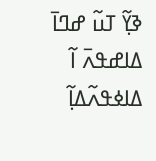ߢߌ߲߬ ߠߎ߬ ߝߣߊ߫ ߡߊߝߟߍ߫ ߊ߬ ߡߊߦߟߍ߬ߡߊ߲߬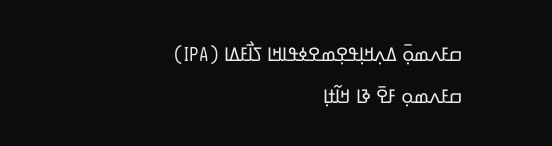ߛߓߍߘߋ߲߫ ߡߍ߲ߞߊ߲ߟߐ߲ߘߐߦߟߊߞߊ ߖߊ߯ߓߡߊ (IPA)
ߛߓߍߘߋ߲ ߓߐ߫ ߢߊ ߞߊ߬ߙߊ߲